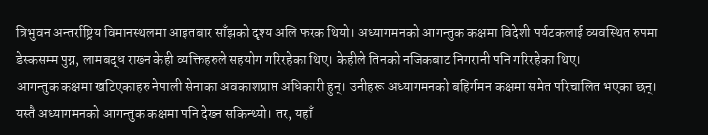त्रिभुवन अन्तर्राष्ट्रिय विमानस्थलमा आइतबार साँझको दृश्य अलि फरक थियो। अध्यागमनको आगन्तुक कक्षमा विदेशी पर्यटकलाई व्यवस्थित रुपमा डेस्कसम्म पुग्न, लामबद्ध राख्न केही व्यक्तिहरुले सहयोग गरिरहेका थिए। केहीले तिनको नजिकबाट निगरानी पनि गरिरहेका थिए।
आगन्तुक कक्षमा खटिएकाहरु नेपाली सेनाका अवकाशप्राप्त अधिकारी हुन्। उनीहरू अध्यागमनको बहिर्गमन कक्षमा समेत परिचालित भएका छन्।
यस्तै अध्यागमनको आगन्तुक कक्षमा पनि देख्न सकिन्थ्यो। तर, यहाँ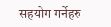सहयोग गर्नेहरु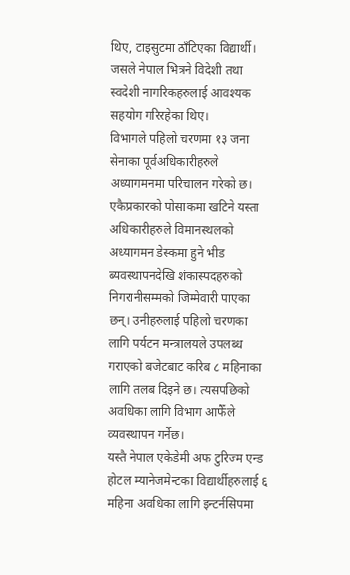थिए, टाइसुटमा ठाँटिएका विद्यार्थी। जसले नेपाल भित्रने विदेशी तथा स्वदेशी नागरिकहरुलाई आवश्यक सहयोग गरिरहेका थिए।
विभागले पहिलो चरणमा १३ जना सेनाका पूर्वअधिकारीहरुले अध्यागमनमा परिचालन गरेको छ। एकैप्रकारको पोसाकमा खटिने यस्ता अधिकारीहरुले विमानस्थलको अध्यागमन डेस्कमा हुने भीड ब्यवस्थापनदेखि शंकास्पदहरुको निगरानीसम्मको जिम्मेवारी पाएका छन्। उनीहरुलाई पहिलो चरणका लागि पर्यटन मन्त्रालयले उपलब्ध गराएको बजेटबाट करिब ८ महिनाका लागि तलब दिइने छ। त्यसपछिको अवधिका लागि विभाग आफैँले व्यवस्थापन गर्नेछ।
यस्तै नेपाल एकेडेमी अफ टुरिज्म एन्ड होटल म्यानेजमेन्टका विद्यार्थीहरुलाई ६ महिना अवधिका लागि इन्टर्नसिपमा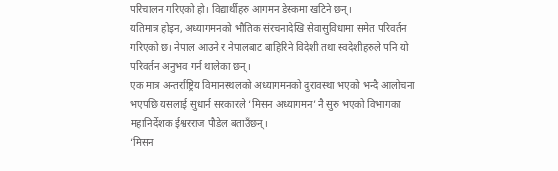परिचालन गरिएको हो। विद्यार्थीहरु आगमन डेस्कमा खटिने छन्।
यतिमात्र होइन, अध्यागमनको भौतिक संरचनादेखि सेवासुविधामा समेत परिवर्तन गरिएको छ। नेपाल आउने र नेपालबाट बाहिरिने विदेशी तथा स्वदेशीहरुले पनि यो परिवर्तन अनुभव गर्न थालेका छन्।
एक मात्र अन्तर्राष्ट्रिय विमानस्थलको अध्यागमनको दुरावस्था भएको भन्दै आलोचना भएपछि यसलाई सुधार्न सरकारले ‘मिसन अध्यागमन’ नै सुरु भएको विभागका महानिर्देशक ईश्वरराज पौडेल बताउँछन्।
‘मिसन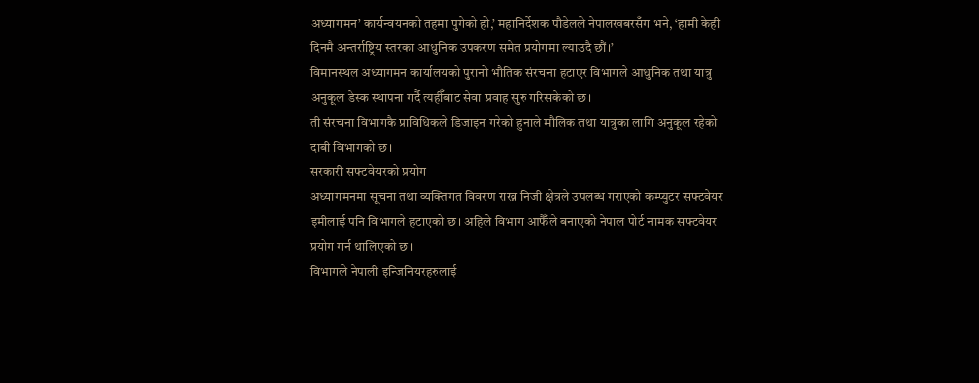अध्यागमन’ कार्यन्वयनको तहमा पुगेको हो,’ महानिर्देशक पौडेलले नेपालखबरसँग भने, ‘हामी केही दिनमै अन्तर्राष्ट्रिय स्तरका आधुनिक उपकरण समेत प्रयोगमा ल्याउदै छौं।’
विमानस्थल अध्यागमन कार्यालयको पुरानो भौतिक संरचना हटाएर विभागले आधुनिक तथा यात्रु अनुकूल डेस्क स्थापना गर्दै त्यहीँबाट सेवा प्रवाह सुरु गरिसकेको छ।
ती संरचना विभागकै प्राविधिकले डिजाइन गरेको हुनाले मौलिक तथा यात्रुका लागि अनुकूल रहेको दाबी विभागको छ।
सरकारी सफ्टवेयरको प्रयोग
अध्यागमनमा सूचना तथा व्यक्तिगत विवरण राख्न निजी क्षेत्रले उपलब्ध गराएको कम्प्युटर सफ्टवेयर इमीलाई पनि विभागले हटाएको छ। अहिले विभाग आफैँले बनाएको नेपाल पोर्ट नामक सफ्टवेयर प्रयोग गर्न थालिएको छ।
विभागले नेपाली इन्जिनियरहरुलाई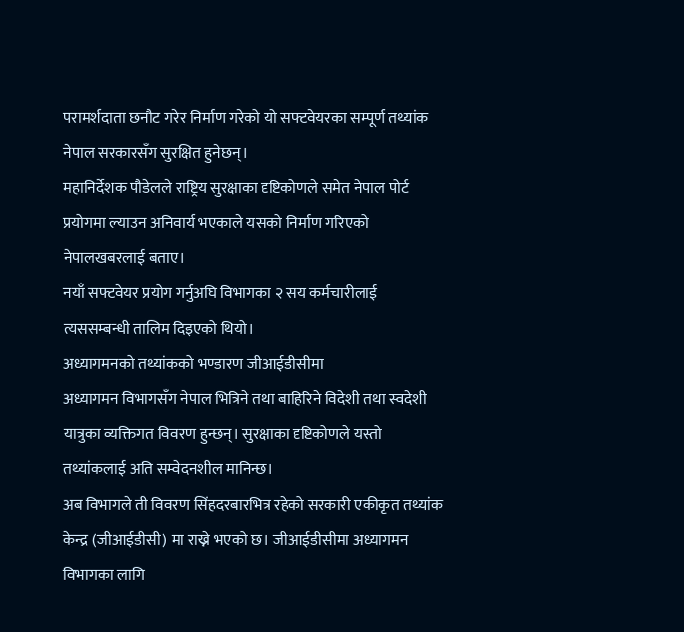परामर्शदाता छनौट गरेर निर्माण गरेको यो सफ्टवेयरका सम्पूर्ण तथ्यांक नेपाल सरकारसँग सुरक्षित हुनेछन्।
महानिर्देशक पौडेलले राष्ट्रिय सुरक्षाका दृष्टिकोणले समेत नेपाल पोर्ट प्रयोगमा ल्याउन अनिवार्य भएकाले यसको निर्माण गरिएको नेपालखबरलाई बताए।
नयाँ सफ्टवेयर प्रयोग गर्नुअघि विभागका २ सय कर्मचारीलाई त्यससम्बन्धी तालिम दिइएको थियो।
अध्यागमनको तथ्यांकको भण्डारण जीआईडीसीमा
अध्यागमन विभागसँग नेपाल भित्रिने तथा बाहिरिने विदेशी तथा स्वदेशी यात्रुका व्यक्तिगत विवरण हुन्छन्। सुरक्षाका दृष्टिकोणले यस्तो तथ्यांकलाई अति सम्वेदनशील मानिन्छ।
अब विभागले ती विवरण सिंहदरबारभित्र रहेको सरकारी एकीकृत तथ्यांक केन्द्र (जीआईडीसी) मा राख्ने भएको छ। जीआईडीसीमा अध्यागमन विभागका लागि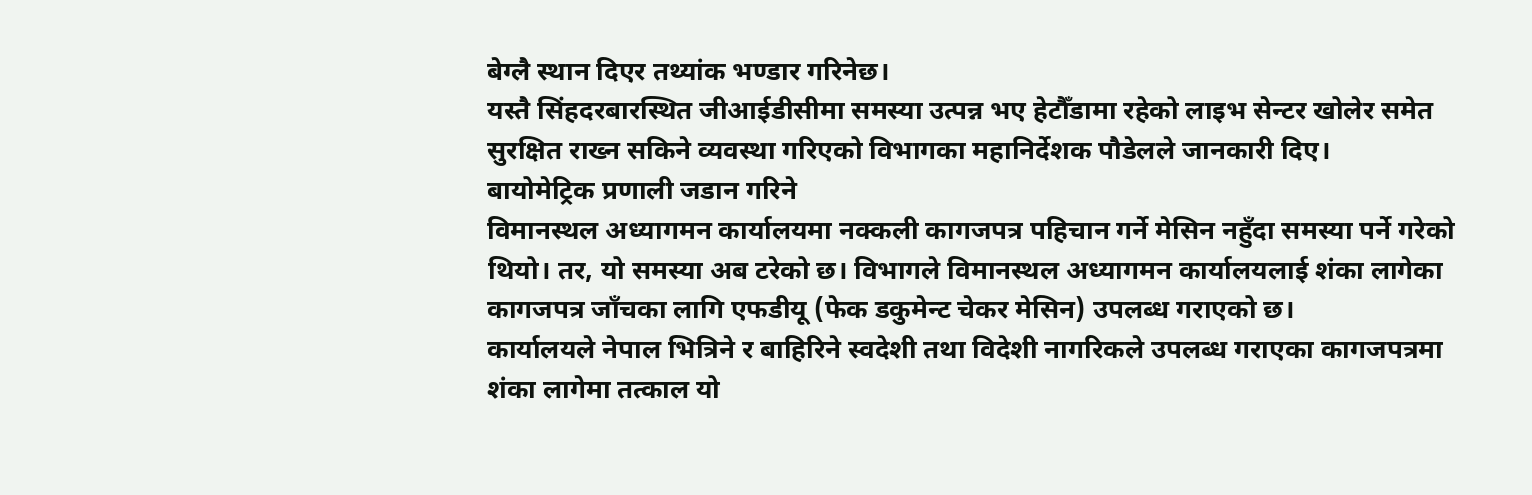बेग्लै स्थान दिएर तथ्यांक भण्डार गरिनेछ।
यस्तै सिंहदरबारस्थित जीआईडीसीमा समस्या उत्पन्न भए हेटौँडामा रहेको लाइभ सेन्टर खोलेर समेत सुरक्षित राख्न सकिने व्यवस्था गरिएको विभागका महानिर्देशक पौडेलले जानकारी दिए।
बायोमेट्रिक प्रणाली जडान गरिने
विमानस्थल अध्यागमन कार्यालयमा नक्कली कागजपत्र पहिचान गर्ने मेसिन नहुँदा समस्या पर्ने गरेको थियो। तर, यो समस्या अब टरेको छ। विभागले विमानस्थल अध्यागमन कार्यालयलाई शंका लागेका कागजपत्र जाँचका लागि एफडीयू (फेक डकुमेन्ट चेकर मेसिन) उपलब्ध गराएको छ।
कार्यालयले नेपाल भित्रिने र बाहिरिने स्वदेशी तथा विदेशी नागरिकले उपलब्ध गराएका कागजपत्रमा शंका लागेमा तत्काल यो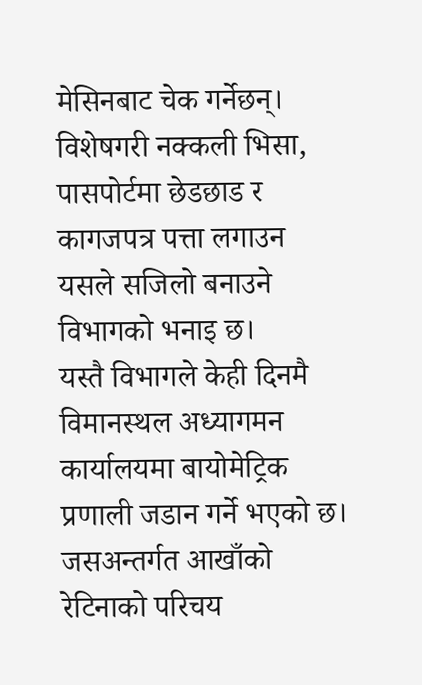मेसिनबाट चेक गर्नेछन्। विशेषगरी नक्कली भिसा, पासपोर्टमा छेडछाड र कागजपत्र पत्ता लगाउन यसले सजिलो बनाउने विभागको भनाइ छ।
यस्तै विभागले केही दिनमै विमानस्थल अध्यागमन कार्यालयमा बायोमेट्रिक प्रणाली जडान गर्ने भएको छ। जसअन्तर्गत आखाँको रेटिनाको परिचय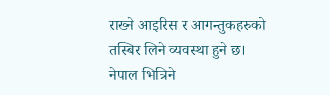राख्ने आइरिस र आगन्तुकहरुको तस्बिर लिने व्यवस्था हुने छ।
नेपाल भित्रिने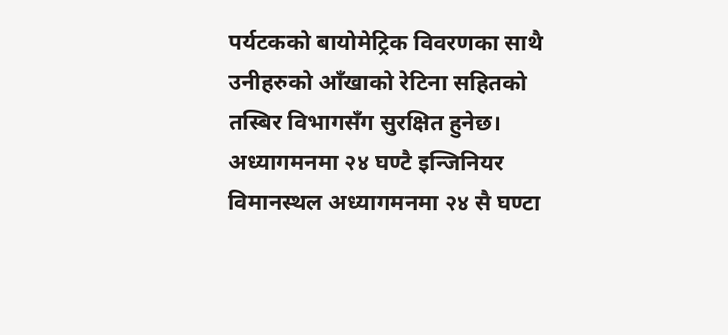पर्यटकको बायोमेट्रिक विवरणका साथै उनीहरुको आँखाको रेटिना सहितको तस्बिर विभागसँग सुरक्षित हुनेछ।
अध्यागमनमा २४ घण्टै इन्जिनियर
विमानस्थल अध्यागमनमा २४ सै घण्टा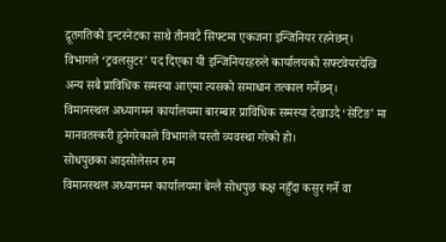द्रूतगतिको इन्टरनेटका साथै तीनवटै सिफ्टमा एकजना इन्जिनियर रहनेछन्। विभागले ‘ट्रवलसुटर’ पद दिएका यी इन्जिनियरहरुले कार्यालयको सफ्टवेयरदेखि अन्य सबै प्राविधिक समस्या आएमा त्यसको समाधान तत्काल गर्नेछन्।
विमानस्थल अध्यागमन कार्यालयमा बारम्बार प्राविधिक समस्या देखाउदै ‘सेटिङ’ मा मानवतस्करी हुनेगरेकाले विभागले यस्तो व्यवस्था गरेको हो।
सोधपुछका आइसोलेसन रुम
विमानस्थल अध्यागमन कार्यालयमा बेग्लै सोधपुछ कक्ष नहुँदा कसुर गर्ने वा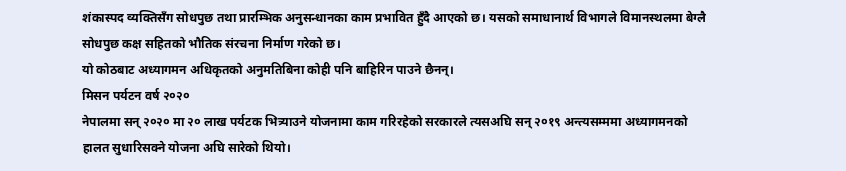शंकास्पद व्यक्तिसँग सोधपुछ तथा प्रारम्भिक अनुसन्धानका काम प्रभावित हुँदै आएको छ। यसको समाधानार्थ विभागले विमानस्थलमा बेग्लै सोधपुछ कक्ष सहितको भौतिक संरचना निर्माण गरेको छ।
यो कोठबाट अध्यागमन अधिकृतको अनुमतिबिना कोही पनि बाहिरिन पाउने छैनन्।
मिसन पर्यटन वर्ष २०२०
नेपालमा सन् २०२० मा २० लाख पर्यटक भित्र्याउने योजनामा काम गरिरहेको सरकारले त्यसअघि सन् २०१९ अन्त्यसम्ममा अध्यागमनको हालत सुधारिसक्ने योजना अघि सारेको थियो।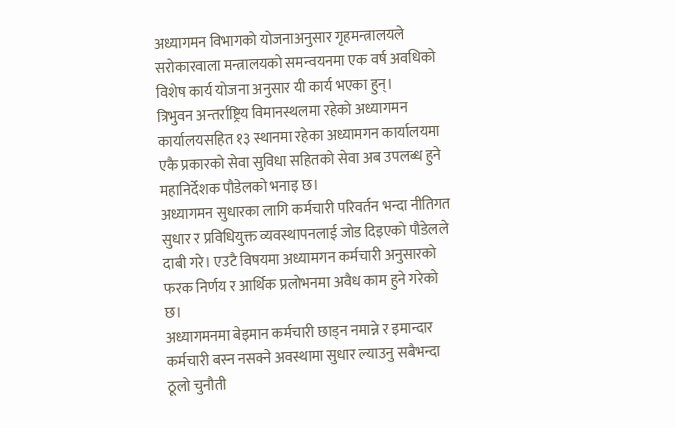अध्यागमन विभागको योजनाअनुसार गृहमन्त्रालयले सरोकारवाला मन्त्रालयको समन्वयनमा एक वर्ष अवधिको विशेष कार्य योजना अनुसार यी कार्य भएका हुन्।
त्रिभुवन अन्तर्राष्ट्रिय विमानस्थलमा रहेको अध्यागमन कार्यालयसहित १३ स्थानमा रहेका अध्यामगन कार्यालयमा एकै प्रकारको सेवा सुविधा सहितको सेवा अब उपलब्ध हुने महानिर्देशक पौडेलको भनाइ छ।
अध्यागमन सुधारका लागि कर्मचारी परिवर्तन भन्दा नीतिगत सुधार र प्रविधियुक्त व्यवस्थापनलाई जोड दिइएको पौडेलले दाबी गरे। एउटै विषयमा अध्यामगन कर्मचारी अनुसारको फरक निर्णय र आर्थिक प्रलोभनमा अवैध काम हुने गरेको छ।
अध्यागमनमा बेइमान कर्मचारी छाड्न नमान्ने र इमान्दार कर्मचारी बस्न नसक्ने अवस्थामा सुधार ल्याउनु सबैभन्दा ठूलो चुनौती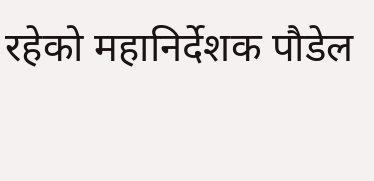रहेको महानिर्देशक पौडेल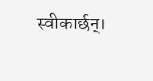स्वीकार्छन्।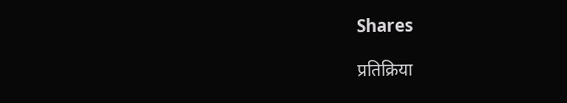Shares

प्रतिक्रिया